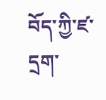བོད་ཀྱི་ཛ་དྲག་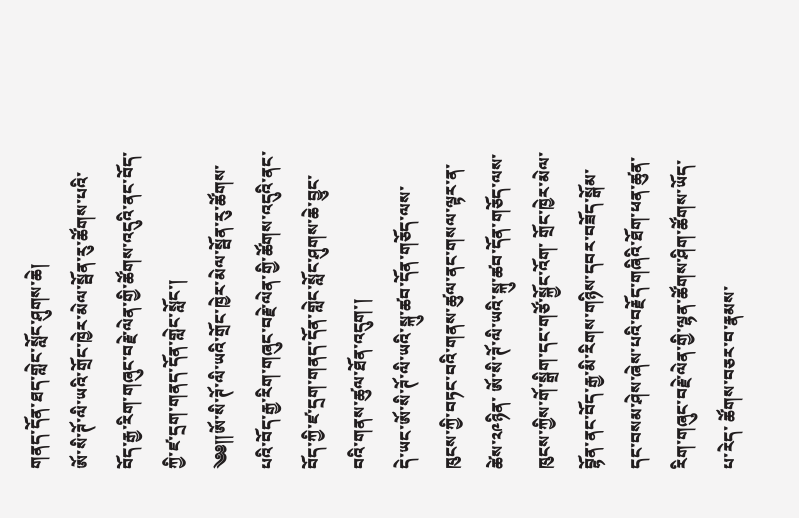གནད་དོན་ཐད་གླེང་སློང་ཤུགས་ཆེ།
ཨོ་སི་ཊོ་ལི་ཡའི་གྲོང་ཁྱེར་མེལ་སྦོན་རུ་ཚོགས་པའི་བོད་རྒྱ་རིག་གཞུང་བརྗེ་ལེན་གྱི་ཚོགས་འདུའི་ནང་བོད་ཀྱི་ཛ་དྲག་གནད་དོན་གླེང་སློང་།
༄༅༎ཨོ་སི་ཊོ་ལི་ཡའི་གྲོང་ཁྱེར་མེལ་སྦོན་རུ་ཚོགས་པའི་བོད་རྒྱ་རིག་གཞུང་བརྗེ་ལེན་གྱི་ཚོགས་འདུའི་ནང་བོད་ཀྱི་ཛ་དྲག་གནད་དོན་གླེང་སློང་ཤུགས་ཆེ་བྱུང་བའི་གནས་ཚུལ་ཐོན་འདུག་།
དེ་ཡང་ཨོ་སི་ཊོ་ལི་ཡའི་སྐུ་ཚབ་དོན་གཅོད་ལས་ཁུངས་ཀྱི་བཏང་བའི་གནས་ཚུལ་ནང་གསལ་ལྟར་ན་ ཚེས་༢༩ཉིན་ ཨོ་སི་ཊོ་ལི་ཡའི་སྐུ་ཚབ་དོན་གཅོད་ལས་ཁུངས་ཀྱིས་གོ་སྒྲིག་དང་གཙོ་སྐྱོང་འོག་ གྲོང་ཁྱེར་མེལ་བྷོན་ནང་བོད་རྒྱ་མི་རིགས་གཉིས་དབར་བཟོད་སྒོམ་དང་བསམ་ཤེས་ཞེས་པའི་བརྗོད་གཞིའི་ཐོག་ཕན་ཚུན་རིག་གཞུང་བརྗེ་ལེན་གྱི་ལྷན་ཚོགས་ཤིག་ཚོགས་ཡོད་པ་རེད་ ཚོགས་བཅར་བ་རྣམས་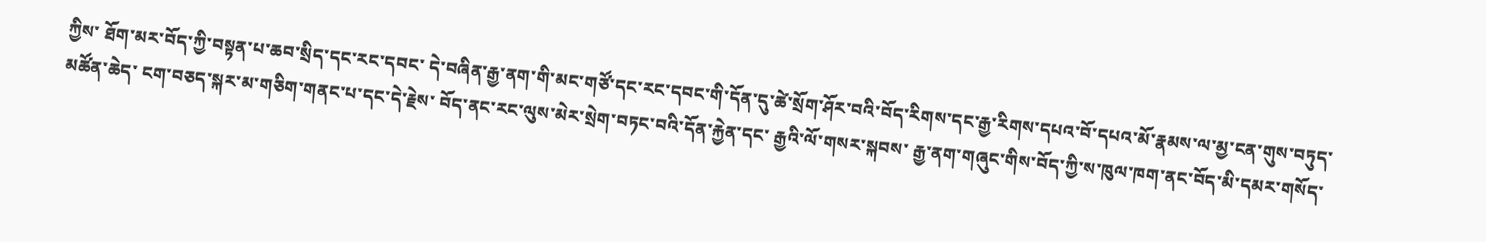ཀྱིས་ ཐོག་མར་བོད་ཀྱི་བསྟན་པ་ཆབ་སྲིད་དང་རང་དབང་ དེ་བཞིན་རྒྱ་ནག་གི་མང་གཙོ་དང་རང་དབང་གི་དོན་དུ་ཚེ་སྲོག་ཤོར་བའི་བོད་རིགས་དང་རྒྱ་རིགས་དཔའ་བོ་དཔའ་མོ་རྣམས་ལ་མྱ་ངན་གུས་བཏུད་མཚོན་ཆེད་ ངག་བཅད་སྐར་མ་གཅིག་གནང་པ་དང་དེ་རྗེས་ བོད་ནང་རང་ལུས་མེར་སྲེག་བཏང་བའི་དོན་རྐྱེན་དང་ རྒྱའི་ལོ་གསར་སྐབས་ རྒྱ་ནག་གཞུང་གིས་བོད་ཀྱི་ས་ཁུལ་ཁག་ནང་བོད་མི་དམར་གསོད་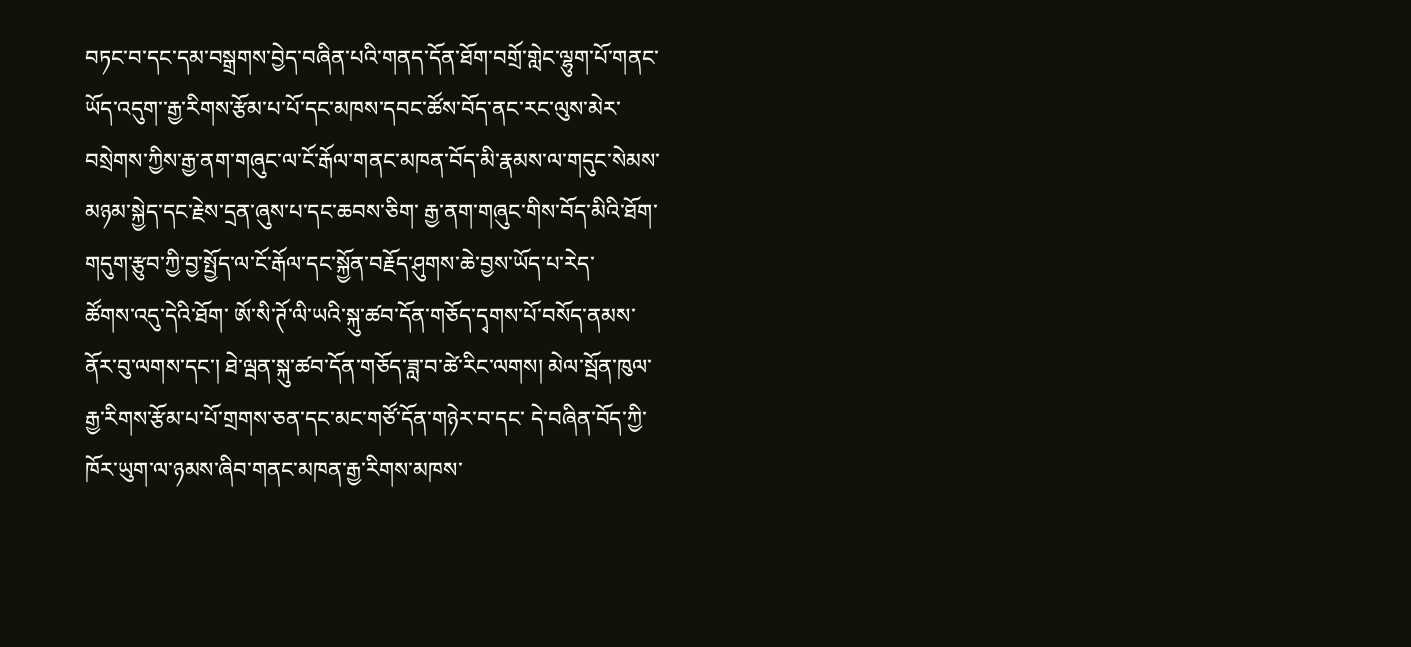བཏང་བ་དང་དམ་བསྒྲགས་བྱེད་བཞིན་པའི་གནད་དོན་ཐོག་བགྲོ་གླེང་ལྷུག་པོ་གནང་ཡོད་འདུག་་རྒྱ་རིགས་རྩོམ་པ་པོ་དང་མཁས་དབང་ཚོས་བོད་ནང་རང་ལུས་མེར་བསྲེགས་ཀྱིས་རྒྱ་ནག་གཞུང་ལ་ངོ་རྒོལ་གནང་མཁན་བོད་མི་རྣམས་ལ་གདུང་སེམས་མཉམ་སྐྱེད་དང་རྗེས་དྲན་ཞུས་པ་དང་ཆབས་ཅིག་ རྒྱ་ནག་གཞུང་གིས་བོད་མིའི་ཐོག་གདུག་རྩུབ་ཀྱི་བྱ་སྤྱོད་ལ་ངོ་རྒོལ་དང་སྐྱོན་བརྗོད་ཤུགས་ཆེ་བྱས་ཡོད་པ་རེད་
ཚོགས་འདུ་དེའི་ཐོག་ ཨོ་སི་ཊོ་ལི་ཡའི་སྐུ་ཚབ་དོན་གཅོད་དྭགས་པོ་བསོད་ནམས་ནོར་བུ་ལགས་དང་། ཐེ་ལྦན་སྐུ་ཚབ་དོན་གཅོད་ཟླ་བ་ཚེ་རིང་ལགས། མེལ་སྦོན་ཁུལ་རྒྱ་རིགས་རྩོམ་པ་པོ་གྲགས་ཅན་དང་མང་གཙོ་དོན་གཉེར་བ་དང་ དེ་བཞིན་བོད་ཀྱི་ཁོར་ཡུག་ལ་ཉམས་ཞིབ་གནང་མཁན་རྒྱ་རིགས་མཁས་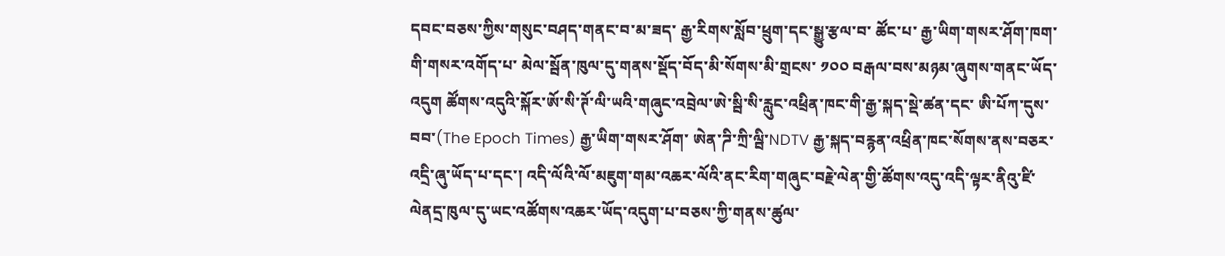དབང་བཅས་ཀྱིས་གསུང་བཤད་གནང་བ་མ་ཟད་ རྒྱ་རིགས་སློབ་ཕྲུག་དང་སྒྱུ་རྩལ་བ་ ཚོང་པ་ རྒྱ་ཡིག་གསར་ཤོག་ཁག་གི་གསར་འགོད་པ་ མེལ་སྦོན་ཁུལ་དུ་གནས་སྡོད་བོད་མི་སོགས་མི་གྲངས་ ༡༠༠ བརྒལ་བས་མཉམ་ཞུགས་གནང་ཡོད་འདུག ཚོགས་འདུའི་སྐོར་ཨོ་སི་ཊོ་ལི་ཡའི་གཞུང་འབྲེལ་ཨེ་སྦི་སི་རླུང་འཕྲིན་ཁང་གི་རྒྱ་སྐད་སྡེ་ཚན་དང་ ཨི་པོཀ་དུས་བབ་(The Epoch Times) རྒྱ་ཡིག་གསར་ཤོག་ ཨེན་ཌི་ཀྲི་ལྦི་NDTV རྒྱ་སྐད་བརྙན་འཕྲིན་ཁང་སོགས་ནས་བཅར་འདྲི་ཞུ་ཡོད་པ་དང་། འདི་ལོའི་ལོ་མཇུག་གམ་འཆར་ལོའི་ནང་རིག་གཞུང་བརྗེ་ལེན་གྱི་ཚོགས་འདུ་འདི་ལྟར་ནིའུ་ཛི་ལེནདྲ་ཁུལ་དུ་ཡང་འཚོགས་འཆར་ཡོད་འདུག་པ་བཅས་ཀྱི་གནས་ཚུལ་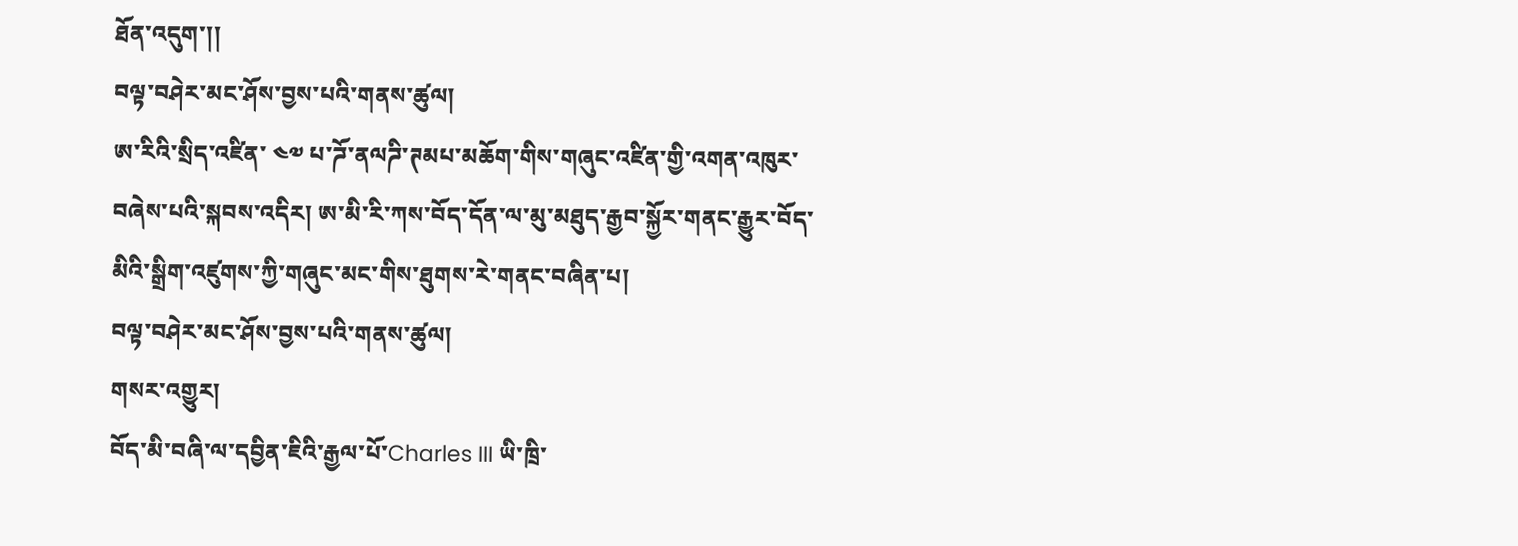ཐོན་འདུག་།།
བལྟ་བཤེར་མང་ཤོས་བྱས་པའི་གནས་ཚུལ།
ཨ་རིའི་སྲིད་འཛིན་ ༤༧ པ་ཌོ་ནལཌི་ཊམཔ་མཆོག་གིས་གཞུང་འཛིན་གྱི་འགན་འཁུར་བཞེས་པའི་སྐབས་འདིར། ཨ་མི་རི་ཀས་བོད་དོན་ལ་མུ་མཐུད་རྒྱབ་སྐྱོར་གནང་རྒྱུར་བོད་མིའི་སྒྲིག་འཛུགས་ཀྱི་གཞུང་མང་གིས་ཐུགས་རེ་གནང་བཞིན་པ།
བལྟ་བཤེར་མང་ཤོས་བྱས་པའི་གནས་ཚུལ།
གསར་འགྱུར།
བོད་མི་བཞི་ལ་དབྱིན་ཇིའི་རྒྱལ་པོ་Charles III ཡི་ཁྲི་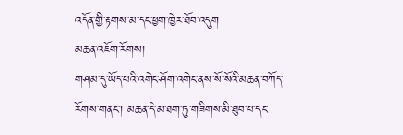འདོན་གྱི་རྟགས་མ་དང་ཕྱག་ཁྱེར་ཐོབ་འདུག
མཆན་འཇོག་རོགས།
གཤམ་དུ་ཡོད་པའི་འགེང་ཤོག་འགེང་ནས་སོ་སོའི་མཆན་བཀོད་རོགས་གནང་། མཆན་དེ་མ་ཐག་ཏུ་གཟིགས་མི་ཐུབ་པ་དང་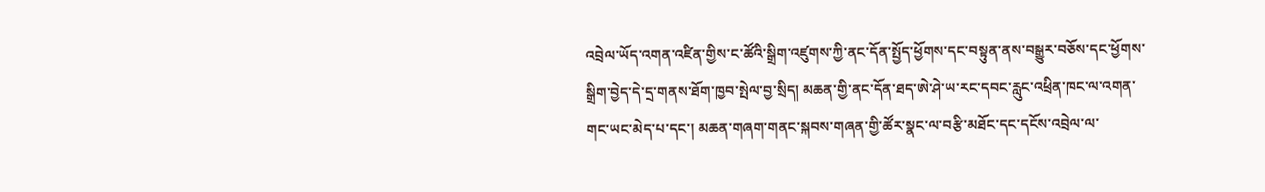འབྲེལ་ཡོད་འགན་འཛིན་གྱིས་ང་ཚོའི་སྒྲིག་འཛུགས་ཀྱི་ནང་དོན་སྤྱོད་ཕྱོགས་དང་བསྟུན་ནས་བསྒྱུར་བཅོས་དང་ཕྱོགས་སྒྲིག་བྱེད་དེ་དྲ་གནས་ཐོག་ཁྱབ་སྤེལ་བྱ་སྲིད། མཆན་གྱི་ནང་དོན་ཐད་ཨེ་ཤེ་ཡ་རང་དབང་རླུང་འཕྲིན་ཁང་ལ་འགན་གང་ཡང་མེད་པ་དང་། མཆན་གཞག་གནང་སྐབས་གཞན་གྱི་ཚོར་སྣང་ལ་བརྩི་མཐོང་དང་དངོས་འབྲེལ་ལ་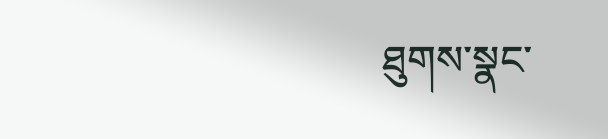ཐུགས་སྣང་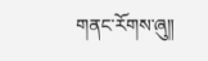གནང་རོགས་ཞུ༎